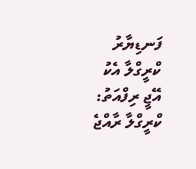ފަނޑިޔާރު ކްރީގްލާ އެކު އޭޖީ ރިފްއަތު: ކްރީގްލާ ރާއްޖެ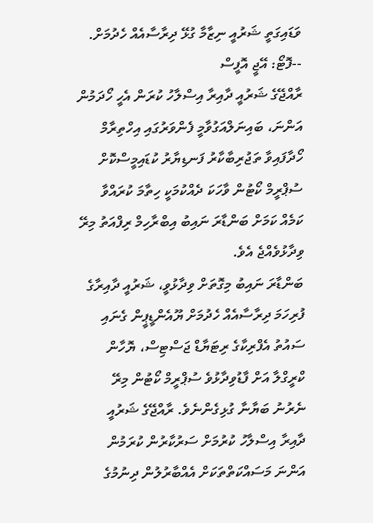ވަޑައިގަތީ ޝަރުއީ ނިޒާމާ ގުޅޭ ދިރާސާއެއް ހެދުމަށް. --ފޮޓޯ: އޭޖީ އޮފީސް
ރާއްޖޭގެ ޝަރުއީ ދާއިރާ އިސްލާހު ކުރަން އެހީ ހޯދަމުން އަންނަ، ބައިނަލްއަގުވާމީ ފެންވަރުގައި އިހްތިރާމް ހޯދާފައިވާ ތަޖުރިބާކާރު ފަނޑިޔާރު ކުޑައިމީސްކޮށް ސުޕްރީމް ކޯޓުން ވާހަކަ ދެއްކުމަކީ ހިތާމަ ކުރައްވާ ކަމެއް ކަމަށް ބަންޑާރަ ނައިބު އިބްރާހިމް ރިފްއަތު މިރޭ ވިދާޅުވެއްޖެ އެވެ.
ބަންޑާރަ ނައިބު މިގޮތަށް ވިދާޅުވީ، ޝަރުއީ ދާއިރާގެ ފުރިހަމަ ދިރާސާއެއް ހެދުމަށް ޔޫއެންޑީޕީން ގެނައި ސައުތު އެފްރިކާގެ ރިޓަޔާޑް ޖަސްޓިސް، ޔޮހާން ކްރީގްލާ އަށް ފާޑުވިދާޅުވެ ސުޕްރީމް ކޯޓުން މިރޭ ނެރުނު ބަޔާނާ ގުޅިގެންނެވެ. ރާއްޖޭގެ ޝަރުއީ ދާއިރާ އިސްލާހު ކުރުމަށް ސަރުކާރުން ކުރަމުން އަންނަ މަސައްކަތްތަކަށް އެއްބާރުލުން ދިނުމުގެ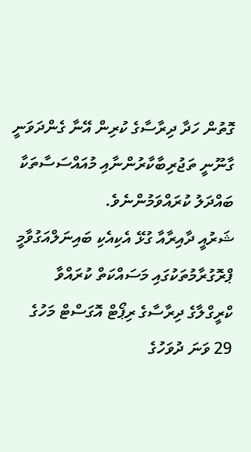ގޮތުން ހަދާ ދިރާސާގެ ކުރިން އޭނާ ގެންދަވަނީ ގާނޫނީ ތަޖުރިބާކާރުންނާއި މުއައްސަސާތަކާ ބައްދަލު ކުރައްވަމުންނެވެ.
ޝަރުއީ ދާއިރާއާ ގުޅޭ އެކިއެކި ބައިނަލްއަގުވާމީ ޕްރޮގުރާމުތަކުގައި މަސައްކަތް ކުރައްވާ ކްރީގްލާގެ ދިރާސާގެ ރިޕޯޓް އޮގަސްޓް މަހުގެ 29 ވަނަ ދުވަހުގެ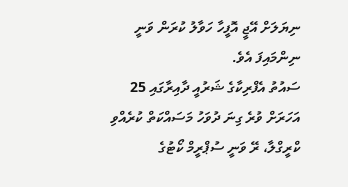ނިޔަލަށް އޭޖީ އޮފީހާ ހަވާލު ކުރަން ވަނީ ނިންމައިފަ އެވެ.
ސައުތު އެފްރިކާގެ ޝަރުއީ ދާއިރާގައި 25 އަހަރަށް ވުރެ ގިނަ ދުވަހު މަސައްކަތް ކުރެއްވި ކްރީގްލާ، ރޭ ވަނީ ސުޕްރީމް ކޯޓުގެ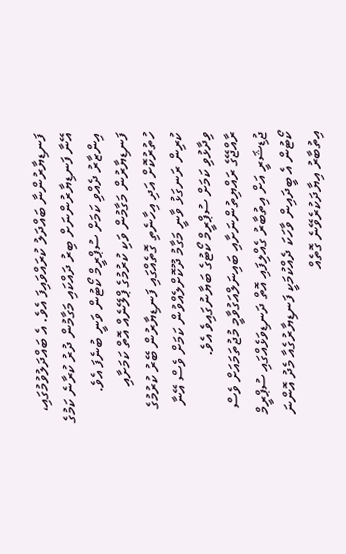ފަނޑިޔާރުންނާ ބައްދަލު ކުރައްވައިފަ އެވެ. އެ ބައްދަލުވުމުގައި، އޭނާ ފަނޑިޔާރުންނަށް ބިރު ދައްކައި މަގާމުން ދުރު ކުރާނެ ކަމުގެ އިންޒާރު ދެއްވި ކަމަށް ސުޕްރީމް ކޯޓުން ވަނީ ބުނެފަ އެވެ. ފަނޑިޔާރުން މަގާމުން ވަކި ކުރުމުގެ ޕްލޭނެއް އޮތް ކަމަށާއި ހުތުރުކޮށް އަދި އިހާނެތި ގޮތެއްގައި ފަނޑިޔާރުން ބޭރު ކުރުމުގެ ކުރިން ރަނގަޅު ވާނީ މަގާމު ދޫކޮށްލެއްވުން ކަމަށް ވެސް އޭނާ ވިދާޅުވި ކަމަށް ސުޕްރީމް ކޯޓުގެ ބަޔާނުގައިވެ އެވެ.
ރާއްޖޭގެ ރައްޔިތުންނަށާއި ބައިނަލްއަގުވާމީ މުޖުތަމައަށް ވެސް ޖުޑިޝަރީ އަށް އިތުބާރު ގެއްލިފައި އޮތް ދަނޑިވަޅެއްގައި ސުޕްރީމް ކޯޓުން އެ ބީދައިން ވާހަކަ ދެއްކުމަކީ ފަނޑިޔާރުގެއާ މެދު އޮންނަ އިތުބާރު އިޔާދަކުރެވޭނެ ގޮތެއް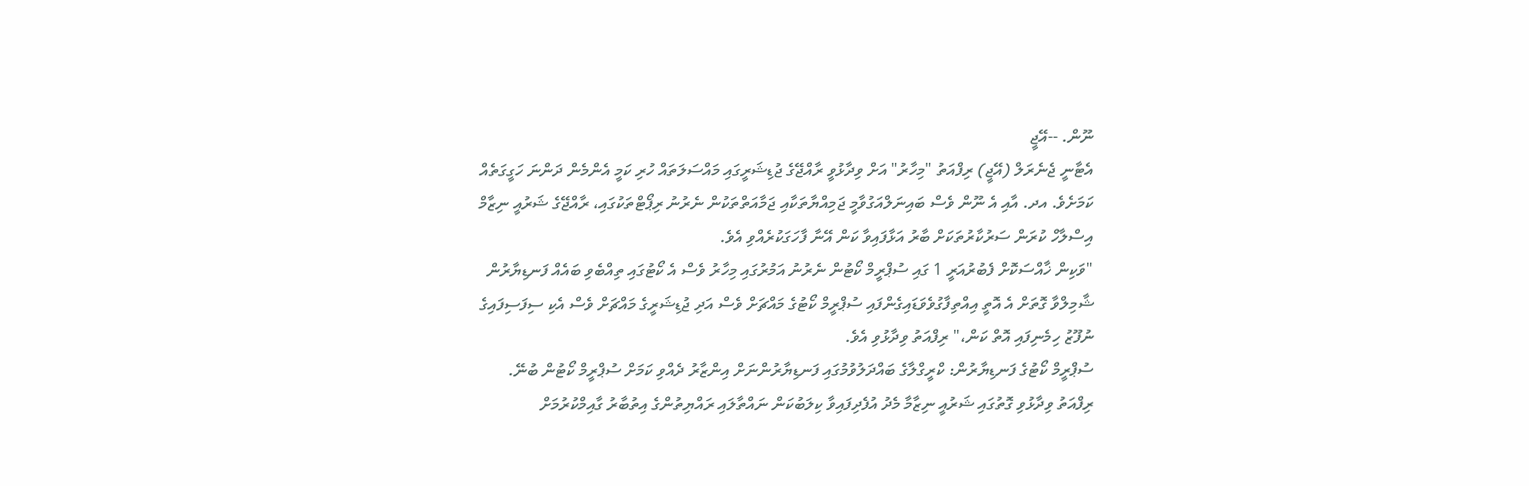ނޫން. --އޭޖީ
އެޓާނީ ޖެނެރަލް (އޭޖީ) ރިފްއަތު "މިހާރު" އަށް ވިދާޅުވީ ރާއްޖޭގެ ޖުޑިޝަރީގައި މައްސަލަތައް ހުރި ކަމީ އެންމެން ދަންނަ ހަގީގަތެއް ކަމަށެވެ. އދ. އާއި އެ ނޫން ވެސް ބައިނަލްއަގުވާމީ ޖަމިއްޔާތަކާއި ޖަމާއަތްތަކުން ނެރުނު ރިޕޯޓްތަކުގައި، ރާއްޖޭގެ ޝަރުއީ ނިޒާމް އިސްލާހް ކުރަން ސަރުކާރުތަކަށް ބާރު އަޅާފައިވާ ކަން އޭނާ ފާހަގަކުރެއްވި އެވެ.
"ވަކިން ޚާއްސަކޮށް ފެބުރުއަރީ 1 ގައި ސުޕްރީމް ކޯޓުން ނެރުނު އަމުރުގައި މިހާރު ވެސް އެ ކޯޓުގައި ތިއްބެވި ބައެއް ފަނޑިޔާރުން ޝާމިލްވާ ގޮތަށް އެ އޮތީ އިއްތިފާގުވެވަޑައިގެންފައި ސުޕްރީމް ކޯޓުގެ މައްޗަށް ވެސް އަދި ޖުޑިޝަރީގެ މައްޗަށް ވެސް އެކި ސިފަސިފައިގެ ނުފޫޒު ހިމެނިފައި އޮތް ކަން،" ރިފްއަތު ވިދާޅުވި އެވެ.
ސުޕްރީމް ކޯޓުގެ ފަނޑިޔާރުން: ކްރީގްލާގެ ބައްދަލުވުމުގައި ފަނޑިޔާރުންނަށް އިންޒާރު ދެއްވި ކަމަށް ސުޕްރީމް ކޯޓުން ބުނޭ.
ރިފްއަތު ވިދާޅުވި ގޮތުގައި ޝަރުއީ ނިޒާމާ މެދު އުފެދިފައިވާ ކިލަބުކަން ނައްތާލައި ރައްޔިތުންގެ އިތުބާރު ގާއިމްކުރުމަށް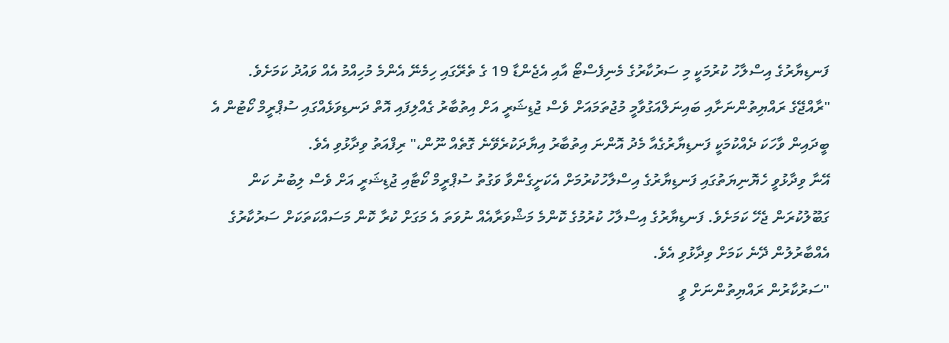ފަނޑިޔާރުގެ އިސްލާހު ކުރުމަކީ މި ސަރުކާރުގެ މެނިފެސްޓޯ އާއި އެޖެންޑާ 19 ގެ ތެރޭގައި ހިމެނޭ އެންމެ މުހިއްމު އެއް ވައުދު ކަމަށެވެ.
"ރާއްޖޭގެ ރައްޔިތުންނަށާއި ބައިނަލްއަގުވާމީ މުޖުތަމައަށް ވެސް ޖުޑިޝަރީ އަށް އިތުބާރު ގެއްލިފައި އޮތް ދަނޑިވަޅެއްގައި ސުޕްރީމް ކޯޓުން އެ ބީދައިން ވާހަކަ ދެއްކުމަކީ ފަނޑިޔާރުގެއާ މެދު އޮންނަ އިތުބާރު އިޔާދަކުރެވޭނެ ގޮތެއް ނޫން،" ރިފްއަތު ވިދާޅުވި އެވެ.
އޭނާ ވިދާޅުވީ ހެޔޮނިޔަތުގައި ފަނޑިޔާރުގެ އިސްލާހުކުރުމަށް އެކަށީގެންވާ ވަގުތު ސުޕްރީމް ކޯޓާއި ޖުޑިޝަރީ އަށް ވެސް ލިބުނު ކަން ގަބޫލުކުރަން ޖެހޭ ކަމަށެވެ. ފަނޑިޔާރުގެ އިސްލާހު ކުރުމުގެ ކޮންމެ މަޝްވަރާއެއް ނުވަތަ އެ މަގަށް ކުރާ ކޮން މަސައްކަތަކަށް ސަރުކާރުގެ އެއްބާރުލުން ދޭނެ ކަމަށް ވިދާޅުވި އެވެ.
"ސަރުކާރުން ރައްޔިތުންނަށް ވީ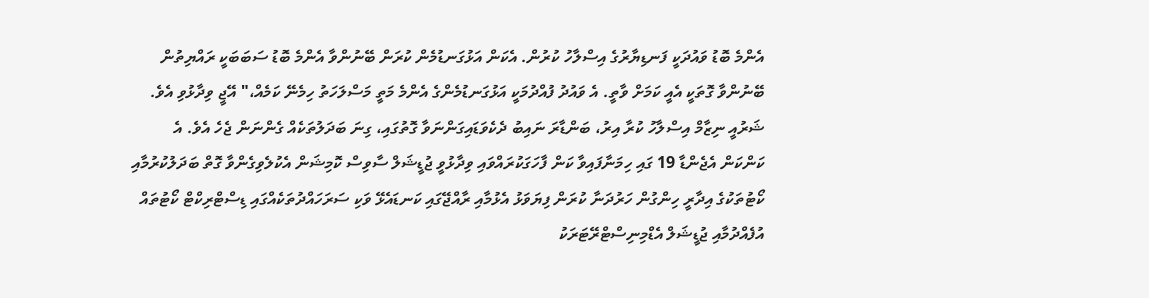އެންމެ ބޮޑު ވައުދަކީ ފަނޑިޔާރުގެ އިސްލާހު ކުރުން. އެކަން އަޅުގަނޑުމެން ކުރަން ބޭނުންވާ އެންމެ ބޮޑު ސަބަބަކީ ރައްޔިތުން ބޭނުންވާ ގޮތަކީ އެއީ ކަމަށް ވާތީ. އެ ވައުދު ފުއްދުމަކީ އަޅުގަނޑުމެންގެ އެންމެ މަތީ މަސްލަހަތު ހިމެނޭ ކަމެއް،" އޭޖީ ވިދާޅުވި އެވެ.
ޝަރުއީ ނިޒާމް އިސްލާހު ކުރާ އިރު، ބަންޑާރަ ނައިބު ދެކެވަޑައިގަންނަވާ ގޮތުގައި، ގިނަ ބަދަލުތަކެއް ގެންނަން ޖެހެ އެވެ. އެ ކަންކަން އެޖެންޑާ 19 ގައި ހިމަނާފައިވާ ކަން ފާހަގަކުރައްވައި ވިދާޅުވީ ޖުޑީޝަލް ސާވިސް ކޮމިޝަން އެކުލެވިގެންވާ ގޮތް ބަދަލުކުރުމާއި ކޯޓުތަކުގެ އިދާރީ ހިންގުން ހަރުދަނާ ކުރަން ފިޔަވަޅު އެޅުމާއި ރާއްޖޭގައި ކަނޑައެޅޭ ވަކި ސަރަހައްދުތަކެއްގައި ޑިސްޓްރިކްޓް ކޯޓުތައް އުފެއްދުމާއި ޖުޑީޝަލް އެޑްމިނިސްޓްރޭޓަރަކު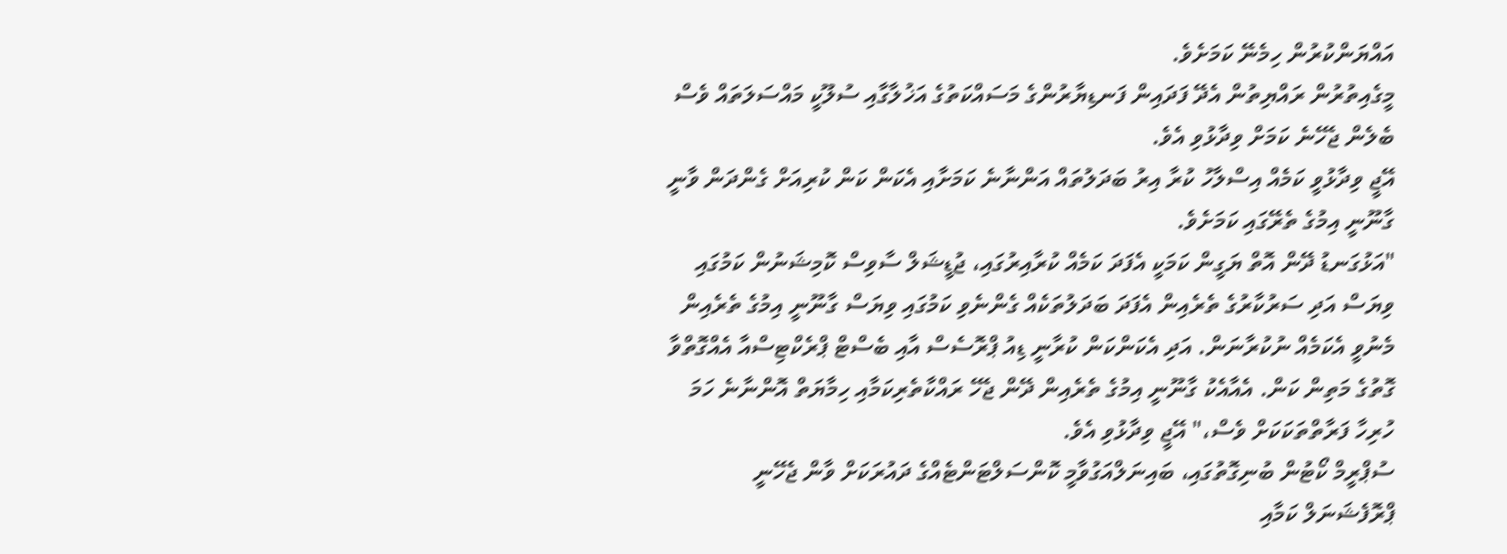އައްޔަންކުރުން ހިމެނޭ ކަމަށެވެ.
މީގެއިތުރުން ރައްޔިތުން އެދޭ ފަދައިން ފަނޑިޔާރުންގެ މަސައްކަތުގެ އަޚުލާގާއި ސުލޫކީ މައްސަލަތައް ވެސް ބެލެން ޖެހޭނެ ކަމަށް ވިދާޅުވި އެވެ.
އޭޖީ ވިދާޅުވީ ކަމެއް އިސްލާހު ކުރާ އިރު ބަދަލުތައް އަންނާނެ ކަމަށާއި އެކަން ކަން ކުރިއަށް ގެންދަން ވާނީ ގާނޫނީ އިމުގެ ތެރޭގައި ކަމަށެވެ.
"އަޅުގަނޑު ދޭން އޮތް ޔަގީން ކަމަކީ އެފަދަ ކަމެއް ކުރާއިރުގައި، ޖުޑީޝަލް ސާވިސް ކޮމިޝަނުން ކަމުގައި ވިޔަސް އަދި ސަރުކާރުގެ ތެރެއިން އެފަދަ ބަދަލުތަކެއް ގެންނެވި ކަމުގައި ވިޔަސް ގާނޫނީ އިމުގެ ތެރެއިން މެނުވީ އެކަމެއް ނުކުރާނަން. އަދި އެކަންކަން ކުރާނީ ޑިއު ޕްރޮސެސް އާއި ބެސްޓް ޕްރެކްޓިސްއާ އެއްގޮތްވާ ގޮތުގެ މަތިން ކަން. އެއާއެކު ގާނޫނީ އިމުގެ ތެރެއިން ދޭން ޖެހޭ ރައްކާތެރިކަމާއި ހިމާޔަތް އޮންނާނެ ހަމަ ހުރިހާ ފަރާތްތަކަކަށް ވެސް،" އޭޖީ ވިދާޅުވި އެވެ.
ސުޕްރީމް ކޯޓުން ބުނިގޮތުގައި، ބައިނަލްއަގުވާމީ ކޮންސަލްޓަންޓެއްގެ ދައުރަކަށް ވާން ޖެހޭނީ ޕްރޮފެޝަނަލް ކަމާއި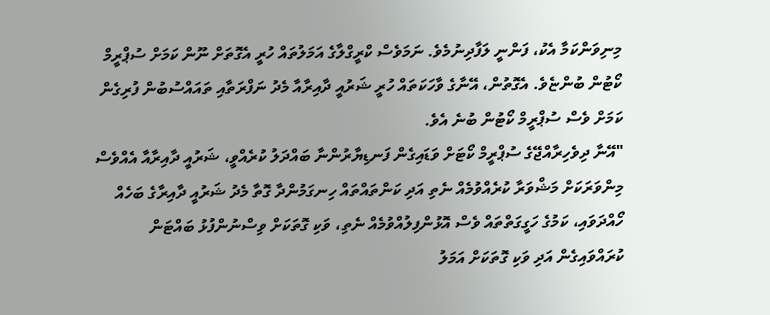މިނިވަންކަމާ އެކު، ފަންނީ ލަފާދިނުމެވެ. ނަމަވެސް ކްރީގްލާގެ އަމަލުތައް ހުރީ އެގޮތަށް ނޫން ކަމަށް ސުޕްރީމް ކޯޓުން ބުންޏެވެ. އެގޮތުން، އޭނާގެ ވާހަކަތައް ހުރީ ޝަރުއީ ދާއިރާއާ މެދު ނަފްރަތާއި ތައައްސުބުން ފުރިގެން ކަމަށް ވެސް ސުޕްރީމް ކޯޓުން ބުނެ އެވެ.
"އޭނާ ދިވެހިރާއްޖޭގެ ސުޕްރީމް ކޯޓަށް ވަޑައިގެން ފަނޑިޔާރުންނާ ބައްދަލު ކުރެއްވީ، ޝަރުއީ ދާއިރާއާ އެއްވެސް މިންވަރަކަށް މަޝްވަރާ ކުރެއްވުމެއް ނެތި އަދި ކަންތައްތައް ހިނގަމުންދާ ގޮތާ މެދު ޝަރުއީ ދާއިރާގެ ބަހެއް ހޯއްދަވައި، ކަމުގެ ހަގީގަތްތައް ވެސް އޮޅުންފިލުއްވުމެއް ނެތި، ވަކި ގޮތަކަށް ވިސްނުންފުޅު ބައްޓަން ކުރައްވައިގެން އަދި ވަކި ގޮތަކަށް އަމަލު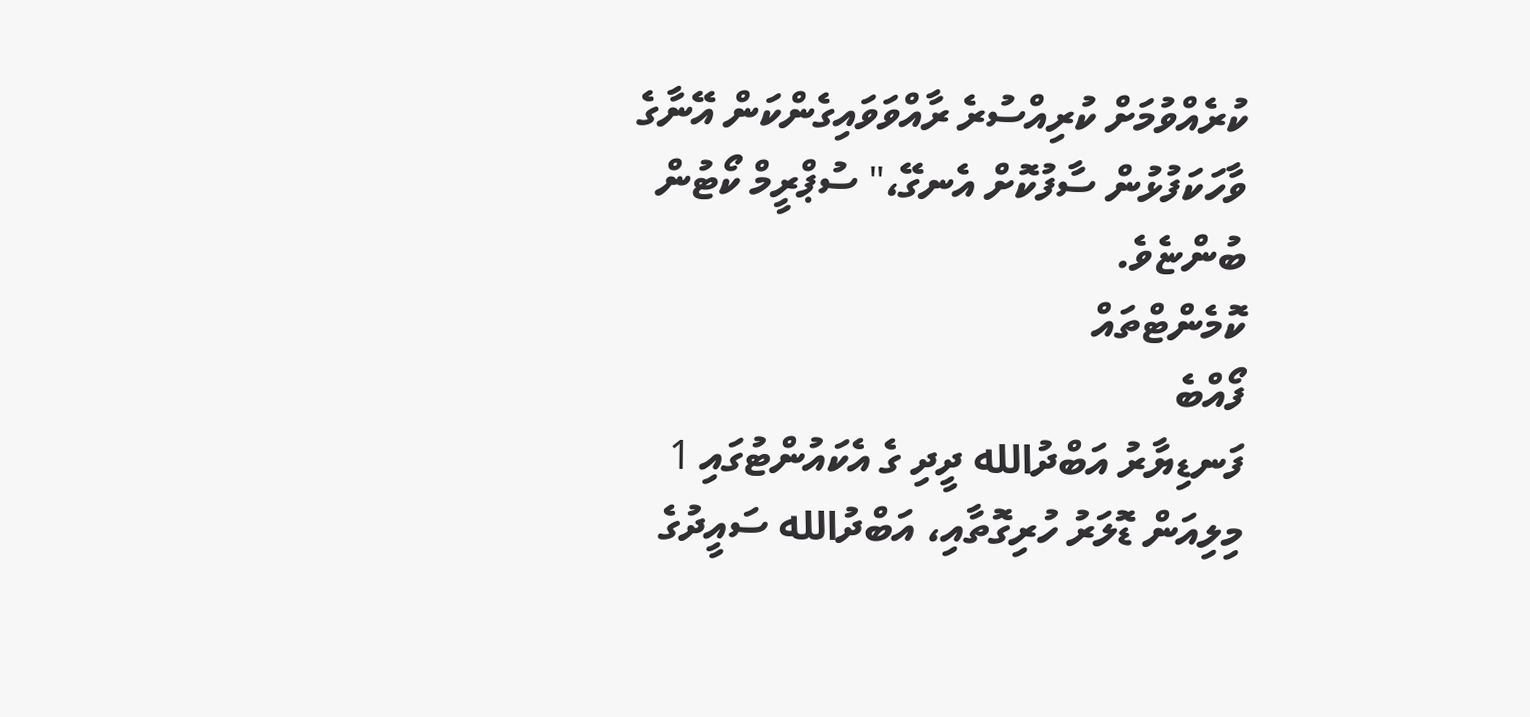ކުރެއްވުމަށް ކުރިއްސުރެ ރާއްވަވައިގެންކަން އޭނާގެ ވާހަކަފުޅުން ސާފުކޮށް އެނގޭ،" ސުޕްރީމް ކޯޓުން ބުންޏެވެ.
ކޮމެންޓްތައް
ފޯއްބެ
ފަނޑިޔާރު އަބްދުالله ދީދި ގެ އެކައުންޓުގައި 1 މިލިއަން ޑޮލަރު ހުރިގޮތާއި، އަބްދުالله ސައީދުގެ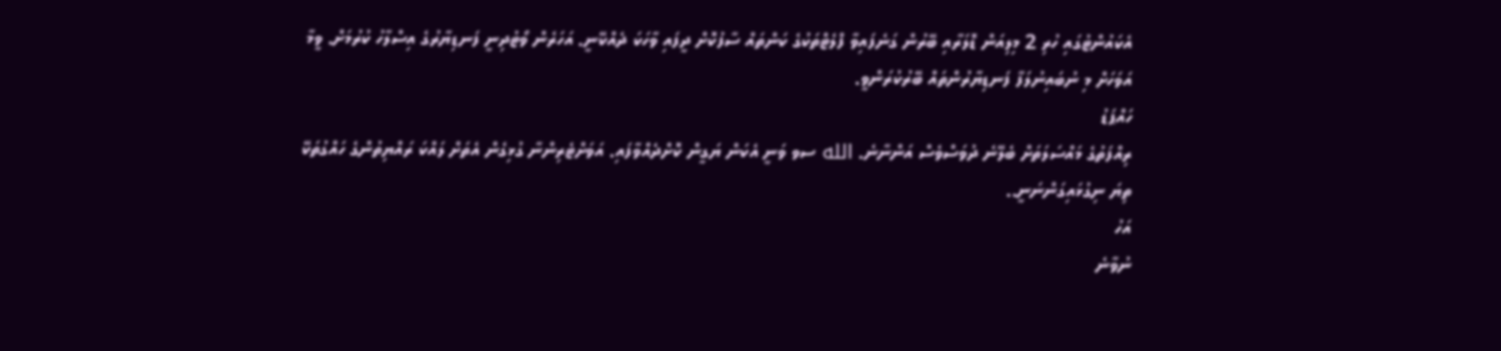އެކައުންޓުގައި ހުރި 2 މިލިއަން ޑޮލަރާއި ބޭރުން ގަނެފައިވާ ފްލެޓްތަކުގެ ކަންތައް ސާފުކޮށް ދީފައި ވާހަކަ ދެއްކޭނީ. އަހަރެން ވޯޓުދިނީ ފަނޑިޔާރުގެ އިސްލާހު ކުރުމަށް. ވީމާ އަވަހަށް މި ނުބައިނުލަފާ ފަނޑިޔާރުންތައް ބޭރުކުރަންވީ.
ހައްޕަޑު
ރިއްފަތުގެ މައްސަލަތަށް ބެލޭނެ ދުވަސްވެސް އަންނާނެ. الله ސވ ވަނީ އެކަން ޔަގީން ކޮށްދެއްވާފައި. އަވަށްޓެރިންނާ ގުޅިގެން އެތަށް ލައްކަ ރައްޔިތުންގެ ހައްގުތަކޭ ތިޔަ ނިގުޅައިގަންނަނީ..
އަހު
ނުވާނެ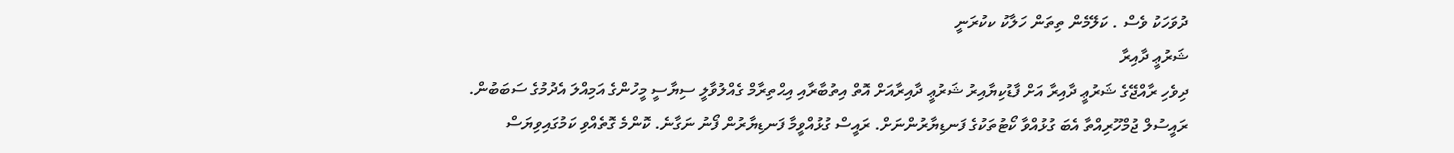ދުވަހަކު ވެސް . ކަލޭމެން ތިތަން ހަލާކު ކކުރަނީ
ޝަރުޢީ ދާއިރާ
ދިވެހި ރާއްޖޭގެ ޝަރުޢީ ދާއިރާ އަށް ފާޑުކިޔާއިރު ޝަރުޢީ ދާއިރާއަށް އޮތް އިތުބާރާއި އިޙްތިރާމް ގެއްލުވާލީ ސިޔާސީ މީހުންގެ އަމިއްލަ އެދުމުގެ ސަބަބުން. ރައީސުލް ޖުމްހޫރިއްތާ އެބަ ގުޅުއްވާ ކޯޓުތަކުގެ ފަނޑިޔާރުންނަށް. ރައީސް ގުޅުއްވީމާ ފަނޑިޔާރުން ފޯނު ނަގާނެ. ކޮންމެ ގޮތެއްވި ކަމުގައިވިޔަސް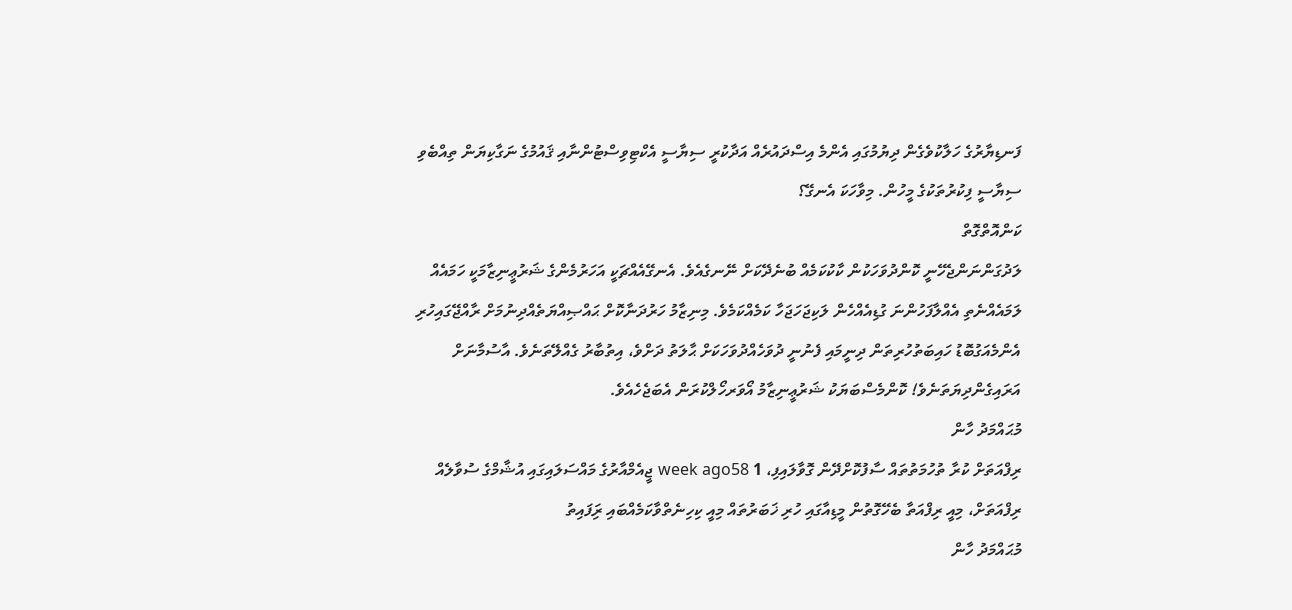ފަނޑިޔާރުގެ ހަލާކުވެގެން ދިޔުމުގައި އެންމެ އިސްދައުރެއް އަދާކުރީ ސިޔާސީ އެކްޓިވިސްޓުންނާއި ޤައުމުގެ ނަގާކިޔަން ތިއްބެވި ސިޔާސީ ފިކުރުތަކުގެ މީހުން. މިވާހަކަ އެނގޭ؟
ކަންއޮތްގޮތް
ލަދުގަންނަންޖެހޭނީ ކޮންދުވަހަކުން ކާކުކަމެއް ބުނެދޭކަށް ނޭނގެއެވެ. އެނގޭއެއްޗަކީ އަހަރުމެންގެ ޝަރުޢީނިޒާމަކީ ހަމައެއް ލަމައެއްނެތި އެއްލާފަހުންނަ ގުޑިއެއްހެން ލަކިޖަހަޖަހާ ކަމެއްކަމެވެ. މިނިޒާމު ހަރުދަނާކޮށް ޙައްޞިއްޔަތެއްދިނުމަށް ރާއްޖޭގައިހުރި އެންމެއަގުބޮޑު ހައިބަތުހުރިތަން ދިނީމައި ފެނުނީ ދުވަހެއްދުވަހަކަށް ޙާލަތު ދަށްވެ، އިތުބާރު ގެއްލޭތަނެވެ. އާސުމާނަށް އަރައިގެންދިޔަތަނެވެ! ކޮންމެސްބަޔަކު ޝަރުޢީނިޒާމު އޯވަރހޯލްކުރަން އެބަޖެހެއެވެ.
މުޙައްމަދު ހާން
ރިފްއަތަށް ކުރާ ތުހުމަތުތައް ސާފުކޮށްދޭން ގޮވާލައިފި، 1 week ago58 ޖީއެމްއާރުގެ މައްސަލައިގައި އުޝާމްގެ ސުވާލެއް ރިފްއަތަށް، މިއީ ރިފްއަތާ ބެހޭގޮތުން މީޑިއާގައި ހުރި ޚަބަރުތައް މިއީ ކިހިނެތްވާކަމެއްބައި ރިަފައިތު
މުޙައްމަދު ހާން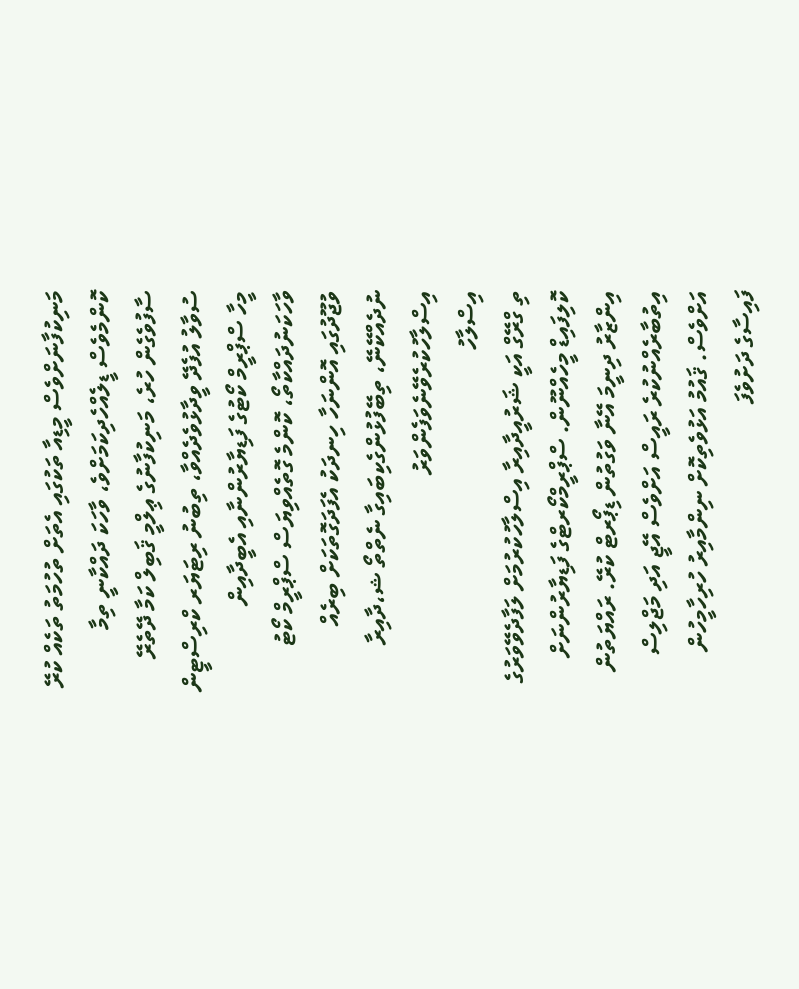މަނިކުފާނަށްވެސް މީޑިއާ ތަކުގައި އެތަށް ތުހުމަތު ތަކެއް ކުރޭ ކޮންމެވެސް ޑީލެއްހެދިކަމަށްވެ، ވާހަކަ ދައްކާނީ ތިމާ ސާފުވެގެން ހުރެ، މަނިކުފާނުގެ ޢިލްމީ ޤަބިލް ކަމާ ދޭތެރޭ ސުވާލު އުފެދޭ ވީދާޅުވެދެއްވާ، ތިބުނު ރިޓަޔަރ ކްރިސްޓީން މީހާ ސްޕްރީމް ކޯޓުގެ ފަޑިޔާރުންނާއި އެބީދާއިން ވާހަކަނުދައްކާތޯ، ކޮންމެ ގޮތެއްވިޔަސް ސްޕްރީމް ކޯޓު ވުޖޫދުގައި އޮންނަހާ ހިނދަކު އެފަދަގޮތަކަށް ބިރެއް ނުދެއްކޭނޭ، ތިބޭފުޅުންގެކިބައިގާ ނެތްތޯ ޝ،ދާއިރާ އިސްލާހުކުރެވޭނެވަފެންވަރު
އިސްލާހު
ތި ގްރޭގް އަކީ ޝަރުއީދާއިރާ އިސްލާހުކުރުމަށް ލަފާދެވޭވަރުގެ ކޮލިފައިޑް މީހެއްނޫން. ސްޕްރީމްކޯރޓްގެ ފަޑިޔާރުންނަށް އިންޒާރު ދިނީމަ އޭނާ ވަގުތުން ޑިޕޯރޓް ކުރޭ. ރައްޔަތުން އިތުބާރެއްނުކުރެ ރައީސް އަށްވެސް އޭޖީ އަދި މަޖްލިސް އަށްވެސް. ޤައުމު އަޅުވެތިކޮށް ނިންމާއިރު ހުރިހާމީހުން ފައިސާގެ ދަށުވެފަ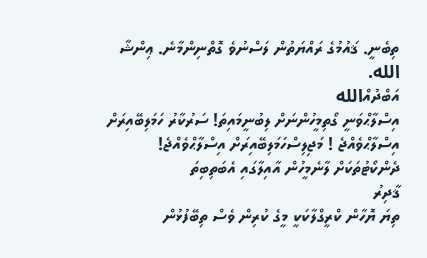ތިބެނީ. ޤައުމުގެ ރައްޔަތުން ލަސްނުވެ ގޮތްނިންމާނެ. ޢިންޝާ الله.
އަބްދުއްالله
އިސްލާޙްވަނީ ގޯތިމީހުންނަށް ލިބުނީމައިތަ! ސަރުކާރު ހަމަލިބޭއިރަށް އިސްލާޙްވެއްޖެ ! މަޖިލިސްހަމަލިބޭއިރަށް އިސްލާޙްވެއްޖެ! ދެންކޯޓުތަކަށް ލާނެމީހުން އާއިލާގައި އެބަތިބިތަ
ޤާދިރު
ތިޔަ ޔޮހާން ކްރީގްލާކަކީ މީގެ ކުރިން ވެސް ތިބޭފުޅުން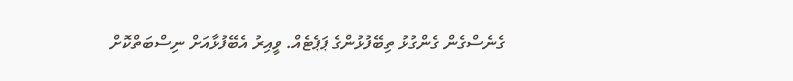ގެނެސްގެން ގެންގުޅު ތިބޭފުޅުންގެ ޕަޕެޓެއް. ވީއިރު އެބޭފުޅާއަށް ނިސްބަތްކޮށް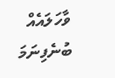ވާހަލައެއް ބުނެފިނަމަ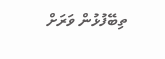ތިބޭފުޅުން ވަރަށް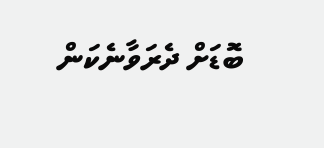ބޮޑަށް ދެރަވާނެކަން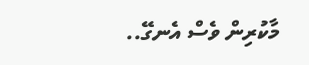މާކުރިން ވެސް އެނގޭ..